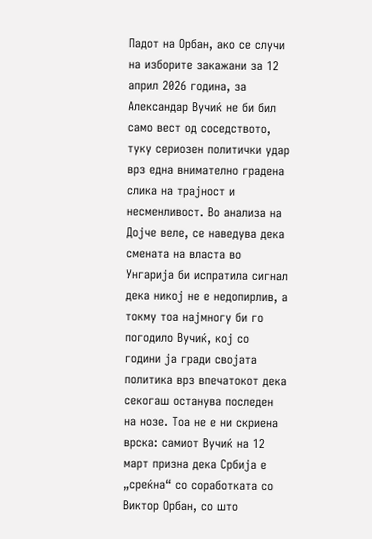Падот на Орбан, ако се случи на изборите закажани за 12 април 2026 година, за Александар Вучиќ не би бил само вест од соседството, туку сериозен политички удар врз една внимателно градена слика на трајност и несменливост. Во анализа на Дојче веле, се наведува дека смената на власта во Унгарија би испратила сигнал дека никој не е недопирлив, а токму тоа најмногу би го погодило Вучиќ, кој со години ја гради својата политика врз впечатокот дека секогаш останува последен на нозе. Тоа не е ни скриена врска: самиот Вучиќ на 12 март призна дека Србија е „среќна“ со соработката со Виктор Орбан, со што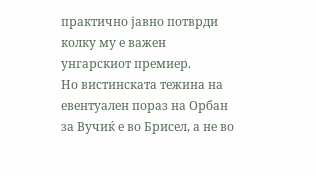практично јавно потврди колку му е важен унгарскиот премиер.
Но вистинската тежина на евентуален пораз на Орбан за Вучиќ е во Брисел, а не во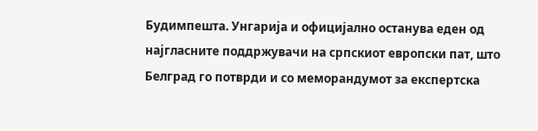Будимпешта. Унгарија и официјално останува еден од најгласните поддржувачи на српскиот европски пат, што Белград го потврди и со меморандумот за експертска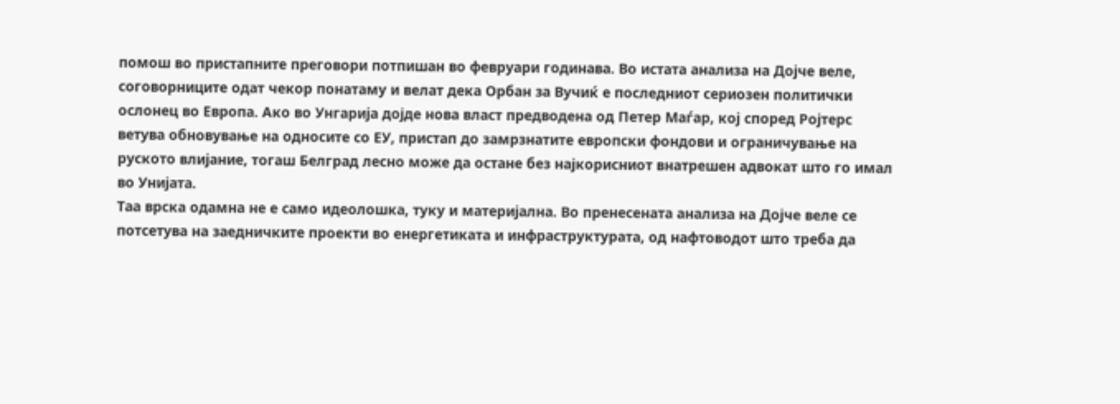помош во пристапните преговори потпишан во февруари годинава. Во истата анализа на Дојче веле, соговорниците одат чекор понатаму и велат дека Орбан за Вучиќ е последниот сериозен политички ослонец во Европа. Ако во Унгарија дојде нова власт предводена од Петер Маѓар, кој според Ројтерс ветува обновување на односите со ЕУ, пристап до замрзнатите европски фондови и ограничување на руското влијание, тогаш Белград лесно може да остане без најкорисниот внатрешен адвокат што го имал во Унијата.
Таа врска одамна не е само идеолошка, туку и материјална. Во пренесената анализа на Дојче веле се потсетува на заедничките проекти во енергетиката и инфраструктурата, од нафтоводот што треба да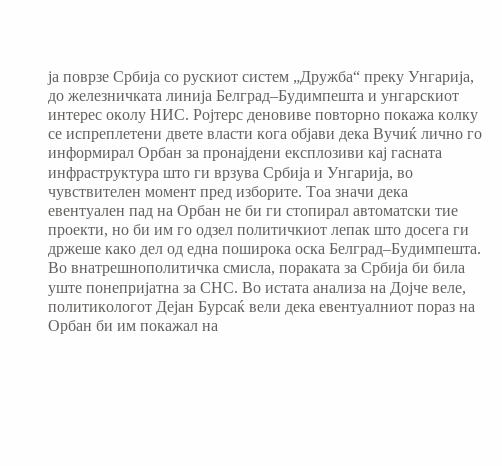ја поврзе Србија со рускиот систем „Дружба“ преку Унгарија, до железничката линија Белград–Будимпешта и унгарскиот интерес околу НИС. Ројтерс деновиве повторно покажа колку се испреплетени двете власти кога објави дека Вучиќ лично го информирал Орбан за пронајдени експлозиви кај гасната инфраструктура што ги врзува Србија и Унгарија, во чувствителен момент пред изборите. Тоа значи дека евентуален пад на Орбан не би ги стопирал автоматски тие проекти, но би им го одзел политичкиот лепак што досега ги држеше како дел од една поширока оска Белград–Будимпешта.
Во внатрешнополитичка смисла, пораката за Србија би била уште понепријатна за СНС. Во истата анализа на Дојче веле, политикологот Дејан Бурсаќ вели дека евентуалниот пораз на Орбан би им покажал на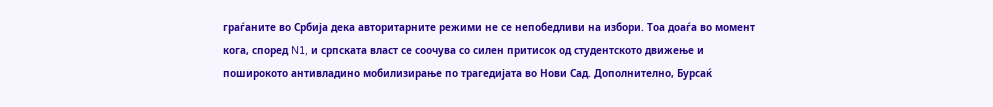граѓаните во Србија дека авторитарните режими не се непобедливи на избори. Тоа доаѓа во момент кога, според N1, и српската власт се соочува со силен притисок од студентското движење и поширокото антивладино мобилизирање по трагедијата во Нови Сад. Дополнително, Бурсаќ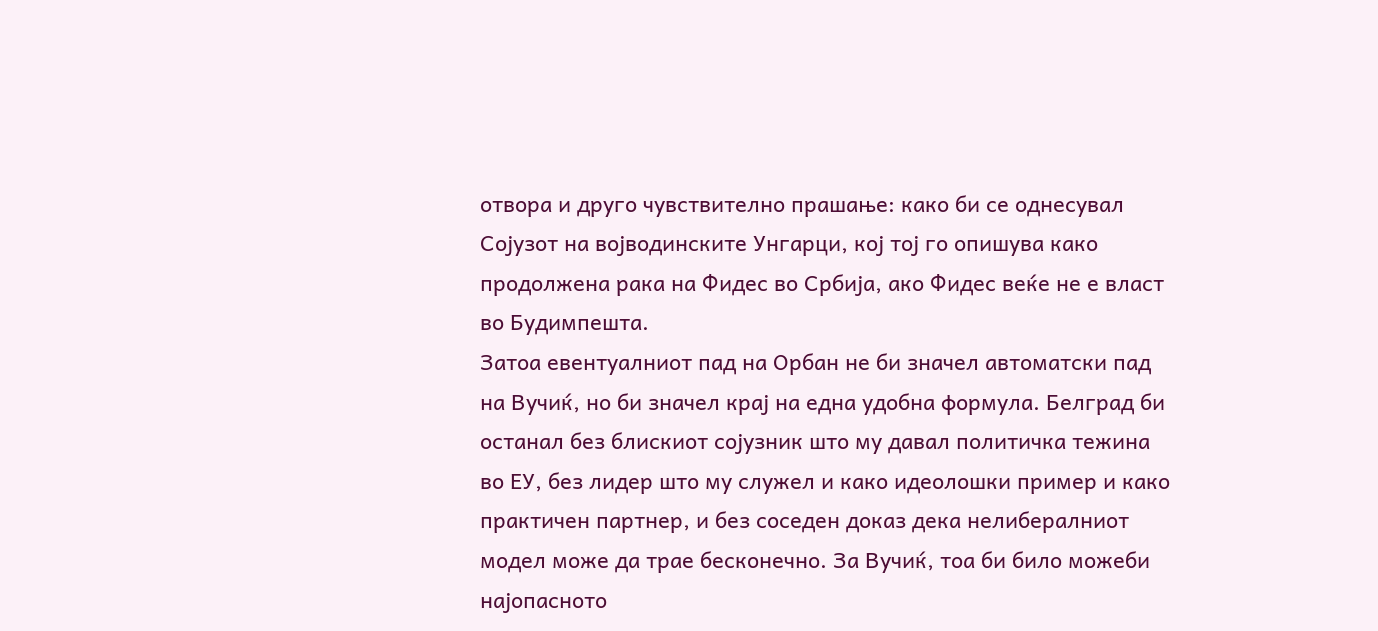отвора и друго чувствително прашање: како би се однесувал Сојузот на војводинските Унгарци, кој тој го опишува како продолжена рака на Фидес во Србија, ако Фидес веќе не е власт во Будимпешта.
Затоа евентуалниот пад на Орбан не би значел автоматски пад на Вучиќ, но би значел крај на една удобна формула. Белград би останал без блискиот сојузник што му давал политичка тежина во ЕУ, без лидер што му служел и како идеолошки пример и како практичен партнер, и без соседен доказ дека нелибералниот модел може да трае бесконечно. За Вучиќ, тоа би било можеби најопасното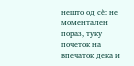нешто од сè: не моментален пораз, туку почеток на впечаток дека и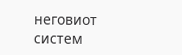неговиот систем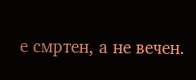е смртен, а не вечен.